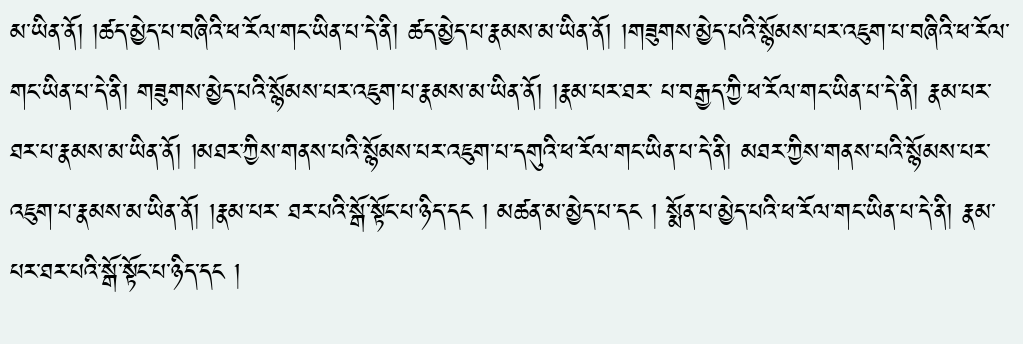མ་ཡིན་ནོ། །ཚད་མྱེད་པ་བཞིའི་ཕ་རོལ་གང་ཡིན་པ་དེ་ནི། ཚད་མྱེད་པ་རྣམས་མ་ཡིན་ནོ། །གཟུགས་མྱེད་པའི་སྙོམས་པར་འཇུག་པ་བཞིའི་ཕ་རོལ་གང་ཡིན་པ་དེ་ནི། གཟུགས་མྱེད་པའི་སྙོམས་པར་འཇུག་པ་རྣམས་མ་ཡིན་ནོ། །རྣམ་པར་ཐར་ པ་བརྒྱད་ཀྱི་ཕ་རོལ་གང་ཡིན་པ་དེ་ནི། རྣམ་པར་ཐར་པ་རྣམས་མ་ཡིན་ནོ། །མཐར་ཀྱིས་གནས་པའི་སྙོམས་པར་འཇུག་པ་དགུའི་ཕ་རོལ་གང་ཡིན་པ་དེ་ནི། མཐར་ཀྱིས་གནས་པའི་སྙོམས་པར་འཇུག་པ་རྣམས་མ་ཡིན་ནོ། །རྣམ་པར་ ཐར་པའི་སྒོ་སྟོང་པ་ཉིད་དང ། མཚན་མ་མྱེད་པ་དང ། སྨོན་པ་མྱེད་པའི་ཕ་རོལ་གང་ཡིན་པ་དེ་ནི། རྣམ་པར་ཐར་པའི་སྒོ་སྟོང་པ་ཉིད་དང །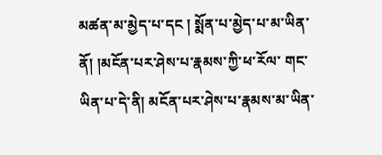མཚན་མ་མྱེད་པ་དང ། སྨོན་པ་མྱེད་པ་མ་ཡིན་ནོ། །མངོན་པར་ཤེས་པ་རྣམས་ཀྱི་ཕ་རོལ་ གང་ཡིན་པ་དེ་ནི། མངོན་པར་ཤེས་པ་རྣམས་མ་ཡིན་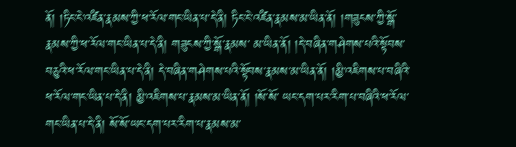ནོ། །ཏིང་ངེ་འཛིན་རྣམས་ཀྱི་ཕ་རོལ་གང་ཡིན་པ་དེ་ནི། ཏིང་ངེ་འཛིན་རྣམས་མ་ཡིན་ནོ། །གཟུངས་ཀྱི་སྒོ་རྣམས་ཀྱི་ཕ་རོལ་གང་ཡིན་པ་དེ་ནི། གཟུངས་ཀྱི་སྒོ་རྣམས་ མ་ཡིན་ནོ། །དེ་བཞིན་གཤེགས་པའི་སྟོབས་བཅུའི་ཕ་རོལ་གང་ཡིན་པ་དེ་ནི། དེ་བཞིན་གཤེགས་པའི་སྟོབས་རྣམས་མ་ཡིན་ནོ། །མྱི་འཇིགས་པ་བཞིའི་ཕ་རོལ་གང་ཡིན་པ་དེ་ནི། མྱི་འཇིགས་པ་རྣམས་མ་ཡིན་ནོ། །སོ་སོ་ ཡང་དག་པར་རིག་པ་བཞིའི་ཕ་རོལ་གང་ཡིན་པ་དེ་ནི། སོ་སོ་ཡང་དག་པར་རིག་པ་རྣམས་མ་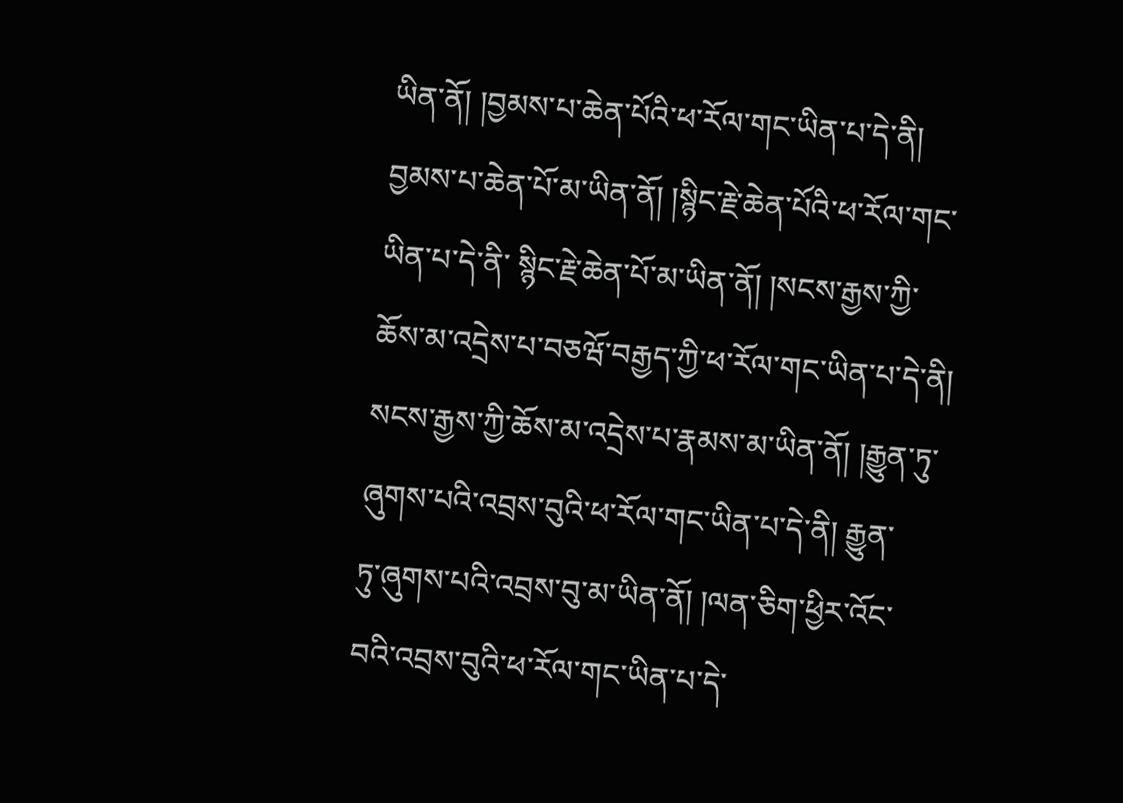ཡིན་ནོ། །བྱམས་པ་ཆེན་པོའི་ཕ་རོལ་གང་ཡིན་པ་དེ་ནི། བྱམས་པ་ཆེན་པོ་མ་ཡིན་ནོ། །སྙིང་རྗེ་ཆེན་པོའི་ཕ་རོལ་གང་ཡིན་པ་དེ་ནི་ སྙིང་རྗེ་ཆེན་པོ་མ་ཡིན་ནོ། །སངས་རྒྱས་ཀྱི་ཆོས་མ་འདྲེས་པ་བཅཝོ་བརྒྱད་ཀྱི་ཕ་རོལ་གང་ཡིན་པ་དེ་ནི། སངས་རྒྱས་ཀྱི་ཆོས་མ་འདྲེས་པ་རྣམས་མ་ཡིན་ནོ། །རྒྱུན་ཏུ་ཞུགས་པའི་འབྲས་བུའི་ཕ་རོལ་གང་ཡིན་པ་དེ་ནི། རྒྱུན་
ཏུ་ཞུགས་པའི་འབྲས་བུ་མ་ཡིན་ནོ། །ལན་ཅིག་ཕྱིར་འོང་བའི་འབྲས་བུའི་ཕ་རོལ་གང་ཡིན་པ་དེ་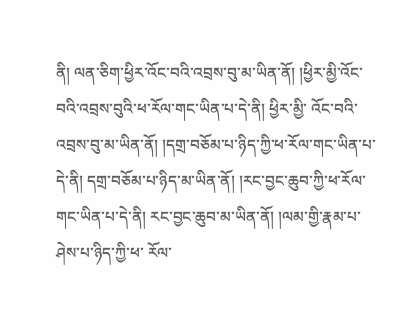ནི། ལན་ཅིག་ཕྱིར་འོང་བའི་འབྲས་བུ་མ་ཡིན་ནོ། །ཕྱིར་མྱི་འོང་བའི་འབྲས་བུའི་ཕ་རོལ་གང་ཡིན་པ་དེ་ནི། ཕྱིར་མྱི་ འོང་བའི་འབྲས་བུ་མ་ཡིན་ནོ། །དགྲ་བཅོམ་པ་ཉིད་ཀྱི་ཕ་རོལ་གང་ཡིན་པ་དེ་ནི། དགྲ་བཅོམ་པ་ཉིད་མ་ཡིན་ནོ། །རང་བྱང་ཆུབ་ཀྱི་ཕ་རོལ་གང་ཡིན་པ་དེ་ནི། རང་བྱང་ཆུབ་མ་ཡིན་ནོ། །ལམ་གྱི་རྣམ་པ་ཤེས་པ་ཉིད་ཀྱི་ཕ་ རོལ་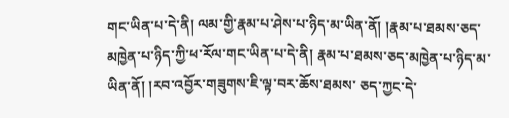གང་ཡིན་པ་དེ་ནི། ལམ་གྱི་རྣམ་པ་ཤེས་པ་ཉིད་མ་ཡིན་ནོ། །རྣམ་པ་ཐམས་ཅད་མཁྱེན་པ་ཉིད་ཀྱི་ཕ་རོལ་གང་ཡིན་པ་དེ་ནི། རྣམ་པ་ཐམས་ཅད་མཁྱེན་པ་ཉིད་མ་ཡིན་ནོ། །རབ་འབྱོར་གཟུགས་ཇི་ལྟ་བར་ཆོས་ཐམས་ ཅད་ཀྱང་དེ་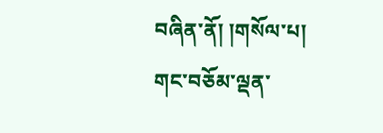བཞིན་ནོ། །གསོལ་པ། གང་བཅོམ་ལྡན་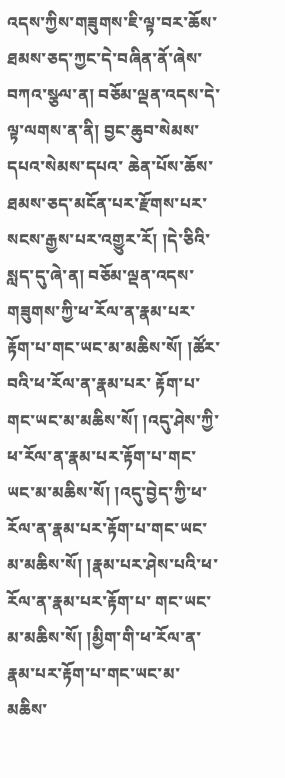འདས་ཀྱིས་གཟུགས་ཇི་ལྟ་བར་ཆོས་ཐམས་ཅད་ཀྱང་དེ་བཞིན་ནོ་ཞེས་བཀའ་སྩལ་ན། བཅོམ་ལྡན་འདས་དེ་ལྟ་ལགས་ན་ནི། བྱང་ཆུབ་སེམས་དཔའ་སེམས་དཔའ་ ཆེན་པོས་ཆོས་ཐམས་ཅད་མངོན་པར་རྫོགས་པར་སངས་རྒྱས་པར་འགྱུར་རོ། །དེ་ཅིའི་སླད་དུ་ཞེ་ན། བཅོམ་ལྡན་འདས་གཟུགས་ཀྱི་ཕ་རོལ་ན་རྣམ་པར་རྟོག་པ་གང་ཡང་མ་མཆིས་སོ། །ཚོར་བའི་ཕ་རོལ་ན་རྣམ་པར་ རྟོག་པ་གང་ཡང་མ་མཆིས་སོ། །འདུ་ཤེས་ཀྱི་ཕ་རོལ་ན་རྣམ་པར་རྟོག་པ་གང་ཡང་མ་མཆིས་སོ། །འདུ་བྱེད་ཀྱི་ཕ་རོལ་ན་རྣམ་པར་རྟོག་པ་གང་ཡང་མ་མཆིས་སོ། །རྣམ་པར་ཤེས་པའི་ཕ་རོལ་ན་རྣམ་པར་རྟོག་པ་ གང་ཡང་མ་མཆིས་སོ། །མྱིག་གི་ཕ་རོལ་ན་རྣམ་པར་རྟོག་པ་གང་ཡང་མ་མཆིས་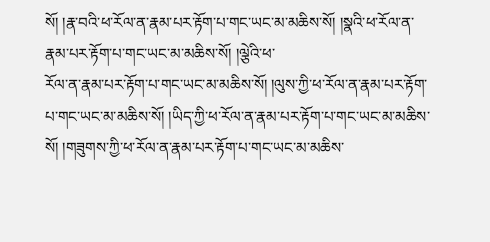སོ། །རྣ་བའི་ཕ་རོལ་ན་རྣམ་པར་རྟོག་པ་གང་ཡང་མ་མཆིས་སོ། །སྣའི་ཕ་རོལ་ན་རྣམ་པར་རྟོག་པ་གང་ཡང་མ་མཆིས་སོ། །ལྕེའི་ཕ་
རོལ་ན་རྣམ་པར་རྟོག་པ་གང་ཡང་མ་མཆིས་སོ། །ལུས་ཀྱི་ཕ་རོལ་ན་རྣམ་པར་རྟོག་པ་གང་ཡང་མ་མཆིས་སོ། །ཡིད་ཀྱི་ཕ་རོལ་ན་རྣམ་པར་རྟོག་པ་གང་ཡང་མ་མཆིས་སོ། །གཟུགས་ཀྱི་ཕ་རོལ་ན་རྣམ་པར་རྟོག་པ་གང་ཡང་མ་མཆིས་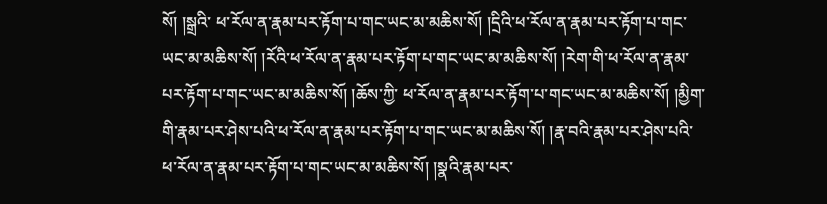སོ། །སྒྲའི་ ཕ་རོལ་ན་རྣམ་པར་རྟོག་པ་གང་ཡང་མ་མཆིས་སོ། །དྲིའི་ཕ་རོལ་ན་རྣམ་པར་རྟོག་པ་གང་ཡང་མ་མཆིས་སོ། །རོའི་ཕ་རོལ་ན་རྣམ་པར་རྟོག་པ་གང་ཡང་མ་མཆིས་སོ། །རེག་གི་ཕ་རོལ་ན་རྣམ་པར་རྟོག་པ་གང་ཡང་མ་མཆིས་སོ། །ཆོས་ཀྱི་ ཕ་རོལ་ན་རྣམ་པར་རྟོག་པ་གང་ཡང་མ་མཆིས་སོ། །མྱིག་གི་རྣམ་པར་ཤེས་པའི་ཕ་རོལ་ན་རྣམ་པར་རྟོག་པ་གང་ཡང་མ་མཆིས་སོ། །རྣ་བའི་རྣམ་པར་ཤེས་པའི་ཕ་རོལ་ན་རྣམ་པར་རྟོག་པ་གང་ཡང་མ་མཆིས་སོ། །སྣའི་རྣམ་པར་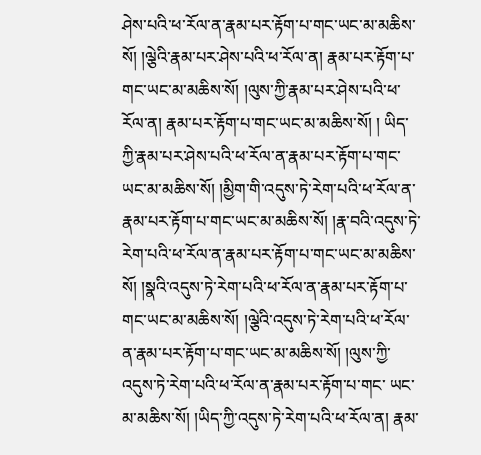ཤེས་པའི་ཕ་རོལ་ན་རྣམ་པར་རྟོག་པ་གང་ཡང་མ་མཆིས་སོ། །ལྕེའི་རྣམ་པར་ཤེས་པའི་ཕ་རོལ་ན། རྣམ་པར་རྟོག་པ་གང་ཡང་མ་མཆིས་སོ། །ལུས་ཀྱི་རྣམ་པར་ཤེས་པའི་ཕ་རོལ་ན། རྣམ་པར་རྟོག་པ་གང་ཡང་མ་མཆིས་སོ། ། ཡིད་ཀྱི་རྣམ་པར་ཤེས་པའི་ཕ་རོལ་ན་རྣམ་པར་རྟོག་པ་གང་ཡང་མ་མཆིས་སོ། །མྱིག་གི་འདུས་ཏེ་རེག་པའི་ཕ་རོལ་ན་རྣམ་པར་རྟོག་པ་གང་ཡང་མ་མཆིས་སོ། །རྣ་བའི་འདུས་ཏེ་རེག་པའི་ཕ་རོལ་ན་རྣམ་པར་རྟོག་པ་གང་ཡང་མ་མཆིས་ སོ། །སྣའི་འདུས་ཏེ་རེག་པའི་ཕ་རོལ་ན་རྣམ་པར་རྟོག་པ་གང་ཡང་མ་མཆིས་སོ། །ལྕེའི་འདུས་ཏེ་རེག་པའི་ཕ་རོལ་ན་རྣམ་པར་རྟོག་པ་གང་ཡང་མ་མཆིས་སོ། །ལུས་ཀྱི་འདུས་ཏེ་རེག་པའི་ཕ་རོལ་ན་རྣམ་པར་རྟོག་པ་གང་ ཡང་མ་མཆིས་སོ། །ཡིད་ཀྱི་འདུས་ཏེ་རེག་པའི་ཕ་རོལ་ན། རྣམ་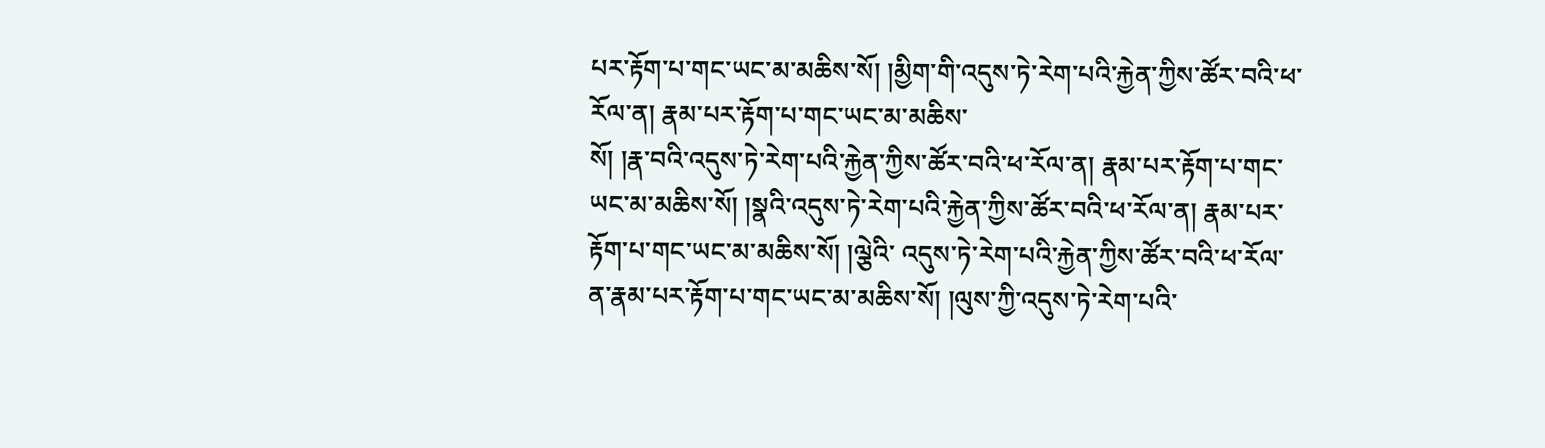པར་རྟོག་པ་གང་ཡང་མ་མཆིས་སོ། །མྱིག་གི་འདུས་ཏེ་རེག་པའི་རྐྱེན་ཀྱིས་ཚོར་བའི་ཕ་རོལ་ན། རྣམ་པར་རྟོག་པ་གང་ཡང་མ་མཆིས་
སོ། །རྣ་བའི་འདུས་ཏེ་རེག་པའི་རྐྱེན་ཀྱིས་ཚོར་བའི་ཕ་རོལ་ན། རྣམ་པར་རྟོག་པ་གང་ཡང་མ་མཆིས་སོ། །སྣའི་འདུས་ཏེ་རེག་པའི་རྐྱེན་ཀྱིས་ཚོར་བའི་ཕ་རོལ་ན། རྣམ་པར་རྟོག་པ་གང་ཡང་མ་མཆིས་སོ། །ལྕེའི་ འདུས་ཏེ་རེག་པའི་རྐྱེན་ཀྱིས་ཚོར་བའི་ཕ་རོལ་ན་རྣམ་པར་རྟོག་པ་གང་ཡང་མ་མཆིས་སོ། །ལུས་ཀྱི་འདུས་ཏེ་རེག་པའི་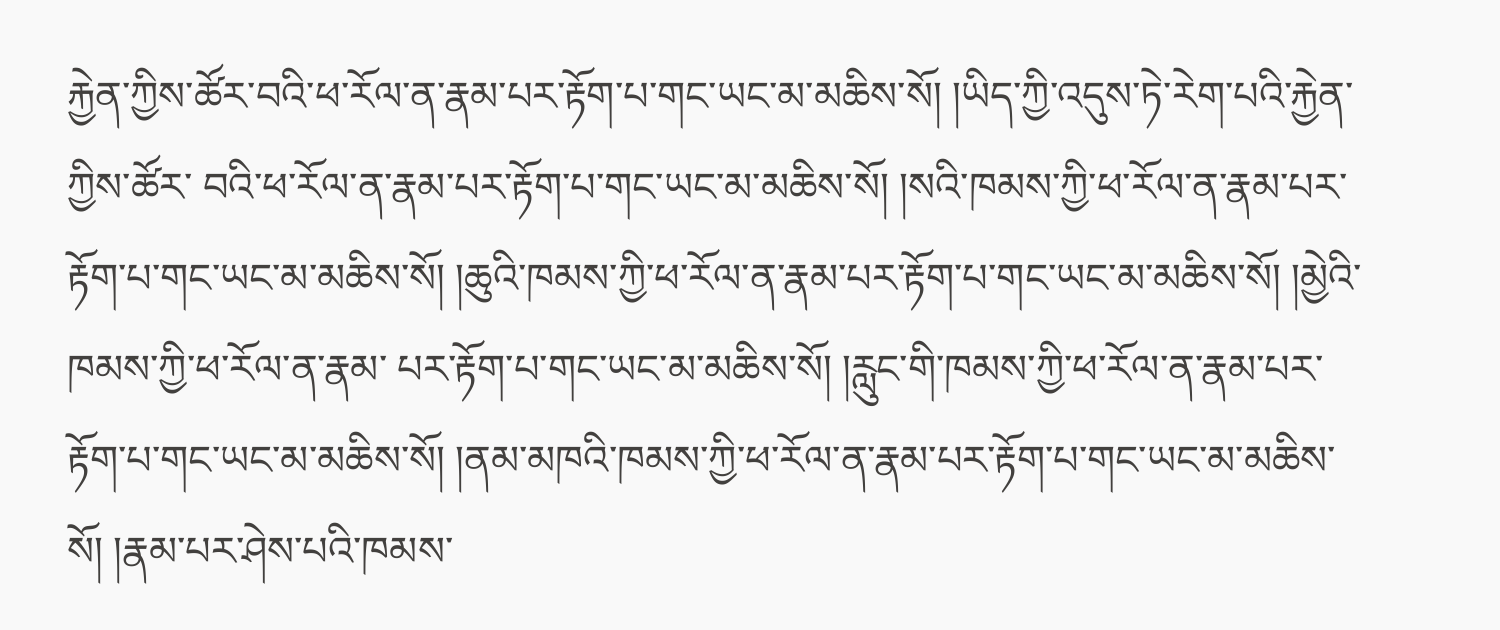རྐྱེན་ཀྱིས་ཚོར་བའི་ཕ་རོལ་ན་རྣམ་པར་རྟོག་པ་གང་ཡང་མ་མཆིས་སོ། །ཡིད་ཀྱི་འདུས་ཏེ་རེག་པའི་རྐྱེན་ཀྱིས་ཚོར་ བའི་ཕ་རོལ་ན་རྣམ་པར་རྟོག་པ་གང་ཡང་མ་མཆིས་སོ། །སའི་ཁམས་ཀྱི་ཕ་རོལ་ན་རྣམ་པར་རྟོག་པ་གང་ཡང་མ་མཆིས་སོ། །ཆུའི་ཁམས་ཀྱི་ཕ་རོལ་ན་རྣམ་པར་རྟོག་པ་གང་ཡང་མ་མཆིས་སོ། །མྱེའི་ཁམས་ཀྱི་ཕ་རོལ་ན་རྣམ་ པར་རྟོག་པ་གང་ཡང་མ་མཆིས་སོ། །རླུང་གི་ཁམས་ཀྱི་ཕ་རོལ་ན་རྣམ་པར་རྟོག་པ་གང་ཡང་མ་མཆིས་སོ། །ནམ་མཁའི་ཁམས་ཀྱི་ཕ་རོལ་ན་རྣམ་པར་རྟོག་པ་གང་ཡང་མ་མཆིས་སོ། །རྣམ་པར་ཤེས་པའི་ཁམས་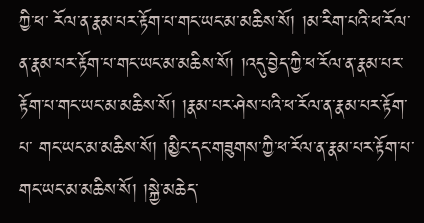ཀྱི་ཕ་ རོལ་ན་རྣམ་པར་རྟོག་པ་གང་ཡང་མ་མཆིས་སོ། །མ་རིག་པའི་ཕ་རོལ་ན་རྣམ་པར་རྟོག་པ་གང་ཡང་མ་མཆིས་སོ། །འདུ་བྱེད་ཀྱི་ཕ་རོལ་ན་རྣམ་པར་རྟོག་པ་གང་ཡང་མ་མཆིས་སོ། །རྣམ་པར་ཤེས་པའི་ཕ་རོལ་ན་རྣམ་པར་རྟོག་པ་ གང་ཡང་མ་མཆིས་སོ། །མྱིང་དང་གཟུགས་ཀྱི་ཕ་རོལ་ན་རྣམ་པར་རྟོག་པ་གང་ཡང་མ་མཆིས་སོ། །སྐྱེ་མཆེད་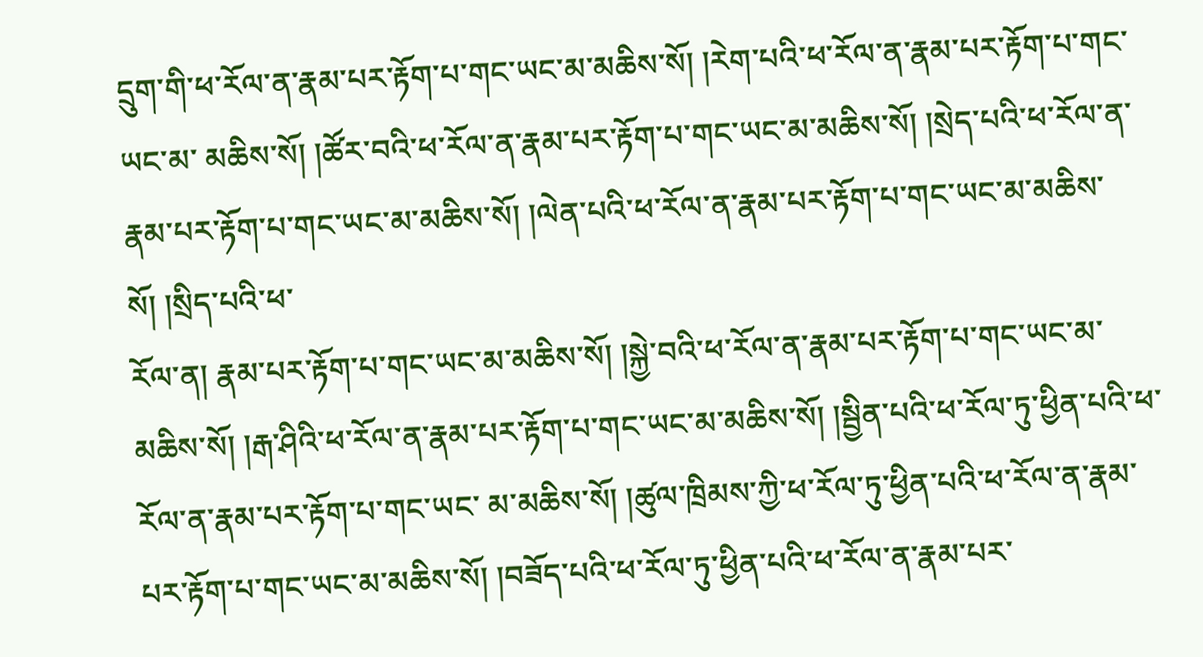དྲུག་གི་ཕ་རོལ་ན་རྣམ་པར་རྟོག་པ་གང་ཡང་མ་མཆིས་སོ། །རེག་པའི་ཕ་རོལ་ན་རྣམ་པར་རྟོག་པ་གང་ཡང་མ་ མཆིས་སོ། །ཚོར་བའི་ཕ་རོལ་ན་རྣམ་པར་རྟོག་པ་གང་ཡང་མ་མཆིས་སོ། །སྲེད་པའི་ཕ་རོལ་ན་རྣམ་པར་རྟོག་པ་གང་ཡང་མ་མཆིས་སོ། །ལེན་པའི་ཕ་རོལ་ན་རྣམ་པར་རྟོག་པ་གང་ཡང་མ་མཆིས་སོ། །སྲིད་པའི་ཕ་
རོལ་ན། རྣམ་པར་རྟོག་པ་གང་ཡང་མ་མཆིས་སོ། །སྐྱེ་བའི་ཕ་རོལ་ན་རྣམ་པར་རྟོག་པ་གང་ཡང་མ་མཆིས་སོ། །རྒ་ཤིའི་ཕ་རོལ་ན་རྣམ་པར་རྟོག་པ་གང་ཡང་མ་མཆིས་སོ། །སྦྱིན་པའི་ཕ་རོལ་ཏུ་ཕྱིན་པའི་ཕ་རོལ་ན་རྣམ་པར་རྟོག་པ་གང་ཡང་ མ་མཆིས་སོ། །ཚུལ་ཁྲིམས་ཀྱི་ཕ་རོལ་ཏུ་ཕྱིན་པའི་ཕ་རོལ་ན་རྣམ་པར་རྟོག་པ་གང་ཡང་མ་མཆིས་སོ། །བཟོད་པའི་ཕ་རོལ་ཏུ་ཕྱིན་པའི་ཕ་རོལ་ན་རྣམ་པར་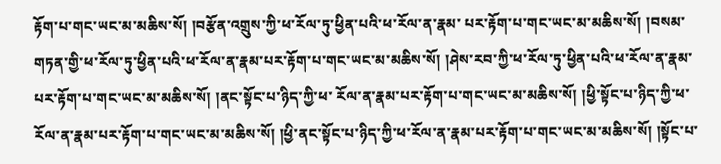རྟོག་པ་གང་ཡང་མ་མཆིས་སོ། །བརྩོན་འགྲུས་ཀྱི་ཕ་རོལ་ཏུ་ཕྱིན་པའི་ཕ་རོལ་ན་རྣམ་ པར་རྟོག་པ་གང་ཡང་མ་མཆིས་སོ། །བསམ་གཏན་གྱི་ཕ་རོལ་ཏུ་ཕྱིན་པའི་ཕ་རོལ་ན་རྣམ་པར་རྟོག་པ་གང་ཡང་མ་མཆིས་སོ། །ཤེས་རབ་ཀྱི་ཕ་རོལ་ཏུ་ཕྱིན་པའི་ཕ་རོལ་ན་རྣམ་པར་རྟོག་པ་གང་ཡང་མ་མཆིས་སོ། །ནང་སྟོང་པ་ཉིད་ཀྱི་ཕ་ རོལ་ན་རྣམ་པར་རྟོག་པ་གང་ཡང་མ་མཆིས་སོ། །ཕྱི་སྟོང་པ་ཉིད་ཀྱི་ཕ་རོལ་ན་རྣམ་པར་རྟོག་པ་གང་ཡང་མ་མཆིས་སོ། །ཕྱི་ནང་སྟོང་པ་ཉིད་ཀྱི་ཕ་རོལ་ན་རྣམ་པར་རྟོག་པ་གང་ཡང་མ་མཆིས་སོ། །སྟོང་པ་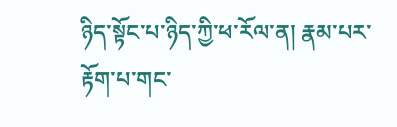ཉིད་སྟོང་པ་ཉིད་ཀྱི་ཕ་རོལ་ན། རྣམ་པར་རྟོག་པ་གང་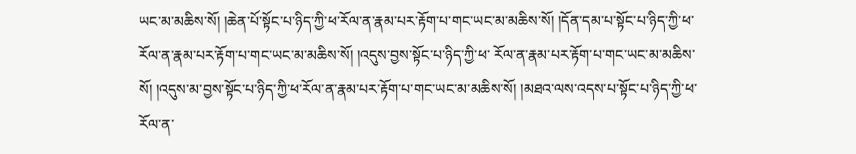ཡང་མ་མཆིས་སོ། །ཆེན་པོ་སྟོང་པ་ཉིད་ཀྱི་ཕ་རོལ་ན་རྣམ་པར་རྟོག་པ་གང་ཡང་མ་མཆིས་སོ། །དོན་དམ་པ་སྟོང་པ་ཉིད་ཀྱི་ཕ་རོལ་ན་རྣམ་པར་རྟོག་པ་གང་ཡང་མ་མཆིས་སོ། །འདུས་བྱས་སྟོང་པ་ཉིད་ཀྱི་ཕ་ རོལ་ན་རྣམ་པར་རྟོག་པ་གང་ཡང་མ་མཆིས་སོ། །འདུས་མ་བྱས་སྟོང་པ་ཉིད་ཀྱི་ཕ་རོལ་ན་རྣམ་པར་རྟོག་པ་གང་ཡང་མ་མཆིས་སོ། །མཐའ་ལས་འདས་པ་སྟོང་པ་ཉིད་ཀྱི་ཕ་རོལ་ན་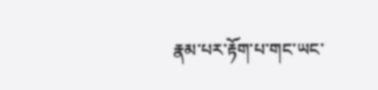རྣམ་པར་རྟོག་པ་གང་ཡང་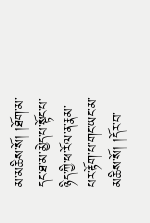མ་མཆིས་སོ། །ཐོག་མ་ དང་ཐ་མ་མྱེད་པ་སྟོང་པ་ཉིད་ཀྱི་ཕ་རོལ་ན་རྣམ་པར་རྟོག་པ་གང་ཡང་མ་མཆིས་སོ། །དོར་བ་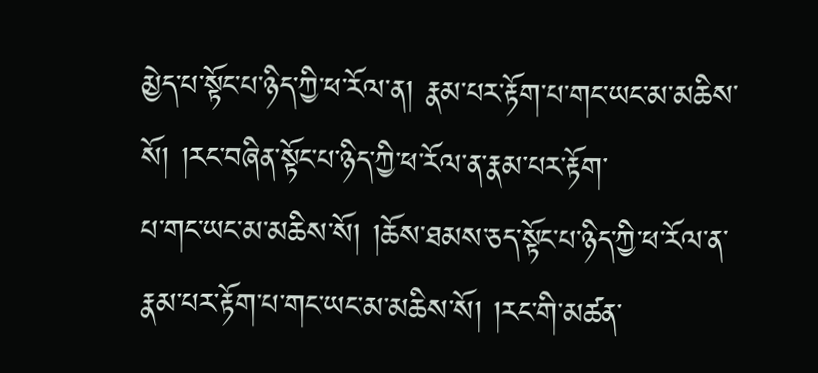མྱེད་པ་སྟོང་པ་ཉིད་ཀྱི་ཕ་རོལ་ན། རྣམ་པར་རྟོག་པ་གང་ཡང་མ་མཆིས་སོ། །རང་བཞིན་སྟོང་པ་ཉིད་ཀྱི་ཕ་རོལ་ན་རྣམ་པར་རྟོག་
པ་གང་ཡང་མ་མཆིས་སོ། །ཆོས་ཐམས་ཅད་སྟོང་པ་ཉིད་ཀྱི་ཕ་རོལ་ན་རྣམ་པར་རྟོག་པ་གང་ཡང་མ་མཆིས་སོ། །རང་གི་མཚན་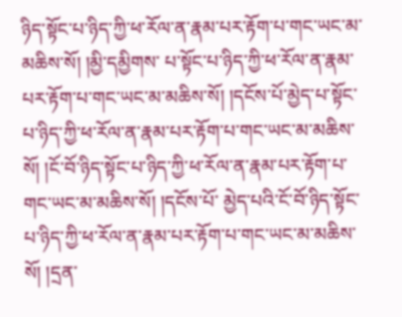ཉིད་སྟོང་པ་ཉིད་ཀྱི་ཕ་རོལ་ན་རྣམ་པར་རྟོག་པ་གང་ཡང་མ་མཆིས་སོ། །མྱི་དམྱིགས་ པ་སྟོང་པ་ཉིད་ཀྱི་ཕ་རོལ་ན་རྣམ་པར་རྟོག་པ་གང་ཡང་མ་མཆིས་སོ། །དངོས་པོ་མྱེད་པ་སྟོང་པ་ཉིད་ཀྱི་ཕ་རོལ་ན་རྣམ་པར་རྟོག་པ་གང་ཡང་མ་མཆིས་སོ། །ངོ་བོ་ཉིད་སྟོང་པ་ཉིད་ཀྱི་ཕ་རོལ་ན་རྣམ་པར་རྟོག་པ་གང་ཡང་མ་མཆིས་སོ། །དངོས་པོ་ མྱེད་པའི་ངོ་བོ་ཉིད་སྟོང་པ་ཉིད་ཀྱི་ཕ་རོལ་ན་རྣམ་པར་རྟོག་པ་གང་ཡང་མ་མཆིས་སོ། །དྲན་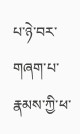པ་ཉེ་བར་གཞག་པ་རྣམས་ཀྱི་ཕ་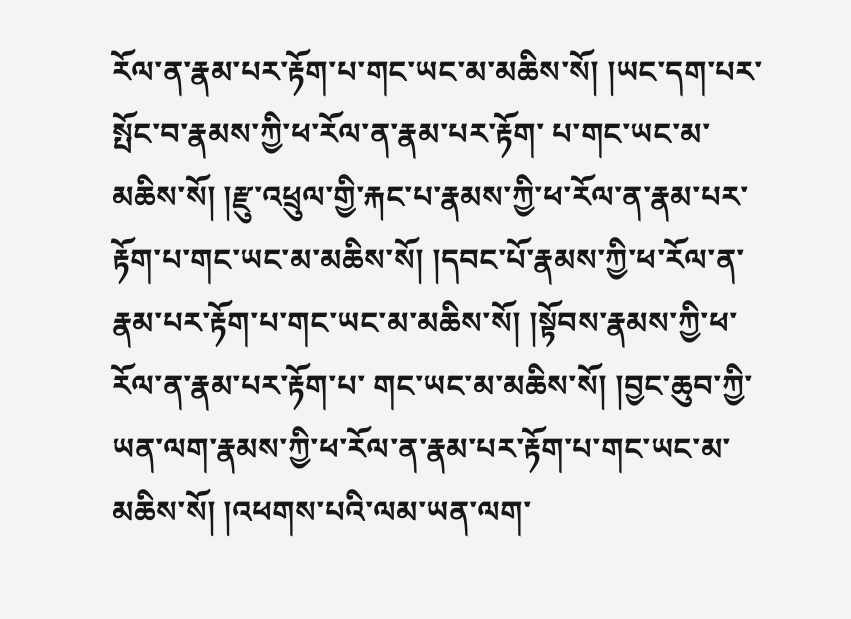རོལ་ན་རྣམ་པར་རྟོག་པ་གང་ཡང་མ་མཆིས་སོ། །ཡང་དག་པར་སྤོང་བ་རྣམས་ཀྱི་ཕ་རོལ་ན་རྣམ་པར་རྟོག་ པ་གང་ཡང་མ་མཆིས་སོ། །རྫུ་འཕྲུལ་གྱི་རྐང་པ་རྣམས་ཀྱི་ཕ་རོལ་ན་རྣམ་པར་རྟོག་པ་གང་ཡང་མ་མཆིས་སོ། །དབང་པོ་རྣམས་ཀྱི་ཕ་རོལ་ན་རྣམ་པར་རྟོག་པ་གང་ཡང་མ་མཆིས་སོ། །སྟོབས་རྣམས་ཀྱི་ཕ་རོལ་ན་རྣམ་པར་རྟོག་པ་ གང་ཡང་མ་མཆིས་སོ། །བྱང་ཆུབ་ཀྱི་ཡན་ལག་རྣམས་ཀྱི་ཕ་རོལ་ན་རྣམ་པར་རྟོག་པ་གང་ཡང་མ་མཆིས་སོ། །འཕགས་པའི་ལམ་ཡན་ལག་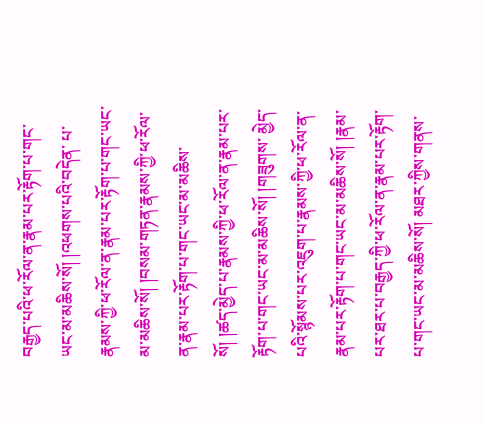བརྒྱད་པའི་ཕ་རོལ་ན་རྣམ་པར་རྟོག་པ་གང་ཡང་མ་མཆིས་སོ། །འཕགས་པའི་བདེན་ པ་རྣམས་ཀྱི་ཕ་རོལ་ན་རྣམ་པར་རྟོག་པ་གང་ཡང་མ་མཆིས་སོ། །བསམ་གཏན་རྣམས་ཀྱི་ཕ་རོལ་ན་རྣམ་པར་རྟོག་པ་གང་ཡང་མ་མཆིས་སོ། །ཚད་མྱེད་པ་རྣམས་ཀྱི་ཕ་རོལ་ན་རྣམ་པར་རྟོག་པ་གང་ཡང་མ་མཆིས་སོ། །གཟུགས་ མྱེད་པའི་སྙོམས་པར་འཇུག་པ་རྣམས་ཀྱི་ཕ་རོལ་ན་རྣམ་པར་རྟོག་པ་གང་ཡང་མ་མཆིས་སོ། །རྣམ་པར་ཐར་པ་བརྒྱད་ཀྱི་ཕ་རོལ་ན་རྣམ་པར་རྟོག་པ་གང་ཡང་མ་མཆིས་སོ། མཐར་ཀྱིས་གནས་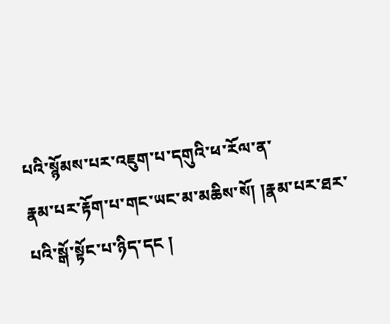པའི་སྙོམས་པར་འཇུག་པ་དགུའི་ཕ་རོལ་ན་
རྣམ་པར་རྟོག་པ་གང་ཡང་མ་མཆིས་སོ། །རྣམ་པར་ཐར་པའི་སྒོ་སྟོང་པ་ཉིད་དང །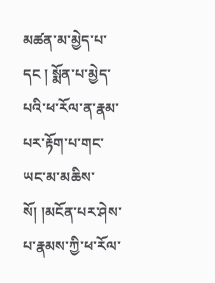མཚན་མ་མྱེད་པ་དང ། སྨོན་པ་མྱེད་པའི་ཕ་རོལ་ན་རྣམ་པར་རྟོག་པ་གང་ཡང་མ་མཆིས་སོ། །མངོན་པར་ཤེས་པ་རྣམས་ཀྱི་ཕ་རོལ་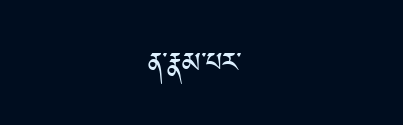ན་རྣམ་པར་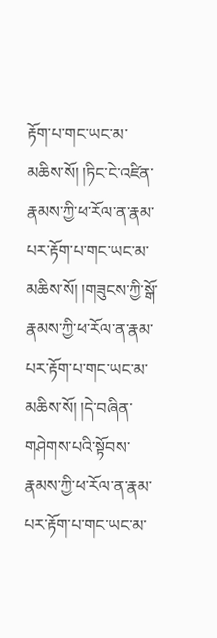རྟོག་པ་གང་ཡང་མ་ མཆིས་སོ། །ཏིང་ངེ་འཛིན་རྣམས་ཀྱི་ཕ་རོལ་ན་རྣམ་པར་རྟོག་པ་གང་ཡང་མ་མཆིས་སོ། །གཟུངས་ཀྱི་སྒོ་རྣམས་ཀྱི་ཕ་རོལ་ན་རྣམ་པར་རྟོག་པ་གང་ཡང་མ་མཆིས་སོ། །དེ་བཞིན་གཤེགས་པའི་སྟོབས་རྣམས་ཀྱི་ཕ་རོལ་ན་རྣམ་པར་རྟོག་པ་གང་ཡང་མ་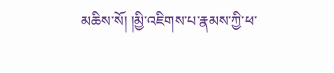མཆིས་སོ། །མྱི་འཇིགས་པ་རྣམས་ཀྱི་ཕ་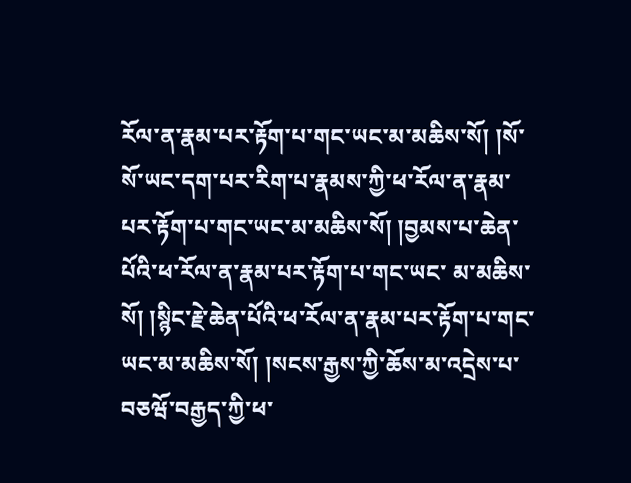རོལ་ན་རྣམ་པར་རྟོག་པ་གང་ཡང་མ་མཆིས་སོ། །སོ་སོ་ཡང་དག་པར་རིག་པ་རྣམས་ཀྱི་ཕ་རོལ་ན་རྣམ་པར་རྟོག་པ་གང་ཡང་མ་མཆིས་སོ། །བྱམས་པ་ཆེན་པོའི་ཕ་རོལ་ན་རྣམ་པར་རྟོག་པ་གང་ཡང་ མ་མཆིས་སོ། །སྙིང་རྗེ་ཆེན་པོའི་ཕ་རོལ་ན་རྣམ་པར་རྟོག་པ་གང་ཡང་མ་མཆིས་སོ། །སངས་རྒྱས་ཀྱི་ཆོས་མ་འདྲེས་པ་བཅཝོ་བརྒྱད་ཀྱི་ཕ་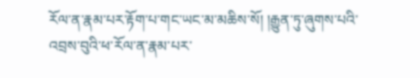རོལ་ན་རྣམ་པར་རྟོག་པ་གང་ཡང་མ་མཆིས་སོ། །རྒྱུན་ཏུ་ཞུགས་པའི་འབྲས་བུའི་ཕ་རོལ་ན་རྣམ་པར་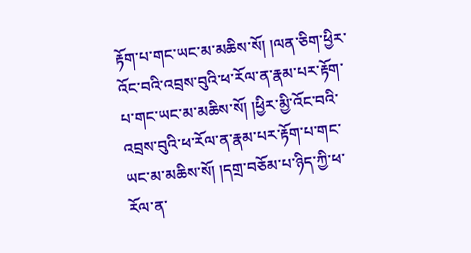རྟོག་པ་གང་ཡང་མ་མཆིས་སོ། །ལན་ཅིག་ཕྱིར་འོང་བའི་འབྲས་བུའི་ཕ་རོལ་ན་རྣམ་པར་རྟོག་པ་གང་ཡང་མ་མཆིས་སོ། །ཕྱིར་མྱི་འོང་བའི་འབྲས་བུའི་ཕ་རོལ་ན་རྣམ་པར་རྟོག་པ་གང་ཡང་མ་མཆིས་སོ། །དགྲ་བཅོམ་པ་ཉིད་ཀྱི་ཕ་ རོལ་ན་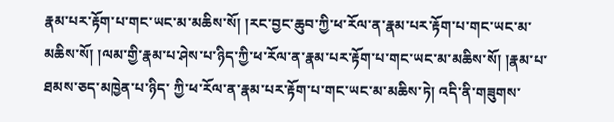རྣམ་པར་རྟོག་པ་གང་ཡང་མ་མཆིས་སོ། །རང་བྱང་ཆུབ་ཀྱི་ཕ་རོལ་ན་རྣམ་པར་རྟོག་པ་གང་ཡང་མ་མཆིས་སོ། །ལམ་གྱི་རྣམ་པ་ཤེས་པ་ཉིད་ཀྱི་ཕ་རོལ་ན་རྣམ་པར་རྟོག་པ་གང་ཡང་མ་མཆིས་སོ། །རྣམ་པ་ཐམས་ཅད་མཁྱེན་པ་ཉིད་ ཀྱི་ཕ་རོལ་ན་རྣམ་པར་རྟོག་པ་གང་ཡང་མ་མཆིས་ཏེ། འདི་ནི་གཟུགས་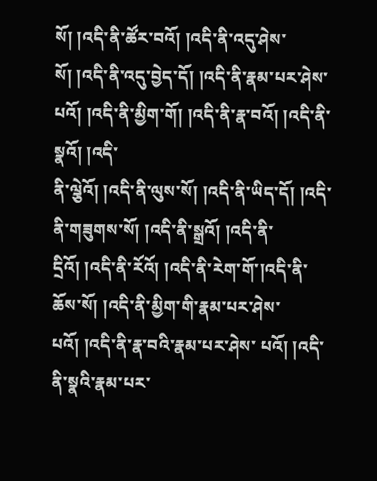སོ། །འདི་ནི་ཚོར་བའོ། །འདི་ནི་འདུ་ཤེས་སོ། །འདི་ནི་འདུ་བྱེད་དོ། །འདི་ནི་རྣམ་པར་ཤེས་པའོ། །འདི་ནི་མྱིག་གོ། །འདི་ནི་རྣ་བའོ། །འདི་ནི་སྣའོ། །འདི་
ནི་ལྕེའོ། །འདི་ནི་ལུས་སོ། །འདི་ནི་ཡིད་དོ། །འདི་ནི་གཟུགས་སོ། །འདི་ནི་སྒྲའོ། །འདི་ནི་དྲིའོ། །འདི་ནི་རོའོ། །འདི་ནི་རེག་གོ་།འདི་ནི་ཆོས་སོ། །འདི་ནི་མྱིག་གི་རྣམ་པར་ཤེས་པའོ། །འདི་ནི་རྣ་བའི་རྣམ་པར་ཤེས་ པའོ། །འདི་ནི་སྣའི་རྣམ་པར་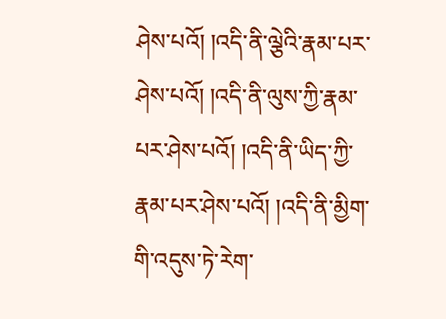ཤེས་པའོ། །འདི་ནི་ལྕེའི་རྣམ་པར་ཤེས་པའོ། །འདི་ནི་ལུས་ཀྱི་རྣམ་པར་ཤེས་པའོ། །འདི་ནི་ཡིད་ཀྱི་རྣམ་པར་ཤེས་པའོ། །འདི་ནི་མྱིག་གི་འདུས་ཏེ་རེག་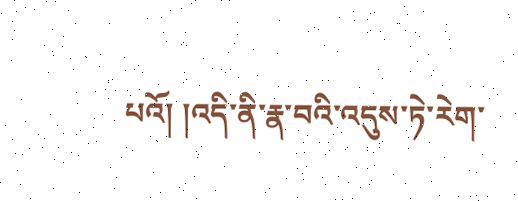པའོ། །འདི་ནི་རྣ་བའི་འདུས་ཏེ་རེག་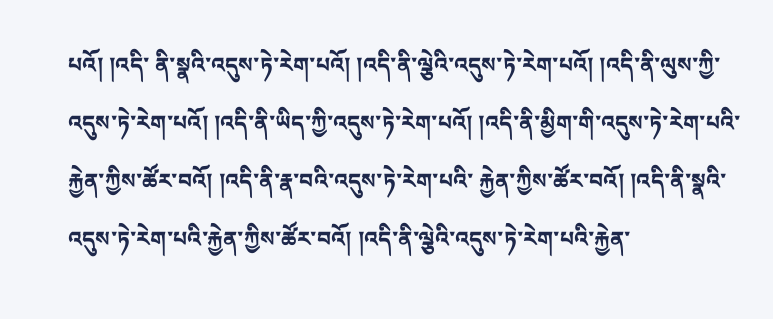པའོ། །འདི་ ནི་སྣའི་འདུས་ཏེ་རེག་པའོ། །འདི་ནི་ལྕེའི་འདུས་ཏེ་རེག་པའོ། །འདི་ནི་ལུས་ཀྱི་འདུས་ཏེ་རེག་པའོ། །འདི་ནི་ཡིད་ཀྱི་འདུས་ཏེ་རེག་པའོ། །འདི་ནི་མྱིག་གི་འདུས་ཏེ་རེག་པའི་རྐྱེན་ཀྱིས་ཚོར་བའོ། །འདི་ནི་རྣ་བའི་འདུས་ཏེ་རེག་པའི་ རྐྱེན་ཀྱིས་ཚོར་བའོ། །འདི་ནི་སྣའི་འདུས་ཏེ་རེག་པའི་རྐྱེན་ཀྱིས་ཚོར་བའོ། །འདི་ནི་ལྕེའི་འདུས་ཏེ་རེག་པའི་རྐྱེན་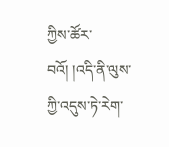ཀྱིས་ཚོར་བའོ། །འདི་ནི་ལུས་ཀྱི་འདུས་ཏེ་རེག་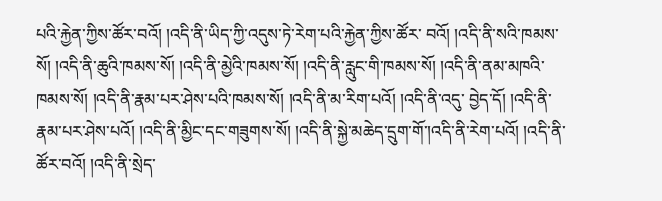པའི་རྐྱེན་ཀྱིས་ཚོར་བའོ། །འདི་ནི་ཡིད་ཀྱི་འདུས་ཏེ་རེག་པའི་རྐྱེན་ཀྱིས་ཚོར་ བའོ། །འདི་ནི་སའི་ཁམས་སོ། །འདི་ནི་ཆུའི་ཁམས་སོ། །འདི་ནི་མྱེའི་ཁམས་སོ། །འདི་ནི་རླུང་གི་ཁམས་སོ། །འདི་ནི་ནམ་མཁའི་ཁམས་སོ། །འདི་ནི་རྣམ་པར་ཤེས་པའི་ཁམས་སོ། །འདི་ནི་མ་རིག་པའོ། །འདི་ནི་འདུ་ བྱེད་དོ། །འདི་ནི་རྣམ་པར་ཤེས་པའོ། །འདི་ནི་མྱིང་དང་གཟུགས་སོ། །འདི་ནི་སྐྱེ་མཆེད་དྲུག་གོ་།འདི་ནི་རེག་པའོ། །འདི་ནི་ཚོར་བའོ། །འདི་ནི་སྲེད་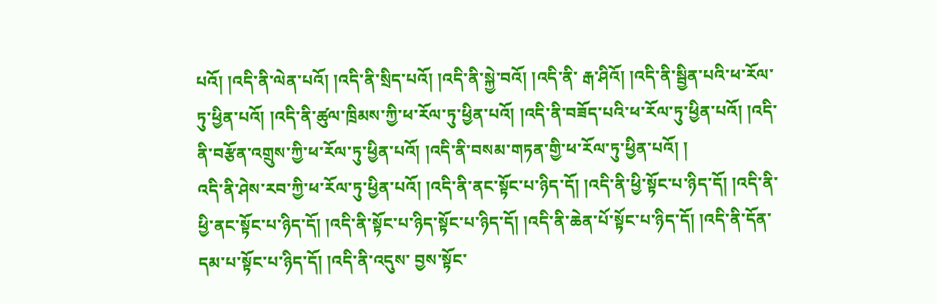པའོ། །འདི་ནི་ལེན་པའོ། །འདི་ནི་སྲིད་པའོ། །འདི་ནི་སྐྱེ་བའོ། །འདི་ནི་ རྒ་ཤིའོ། །འདི་ནི་སྦྱིན་པའི་ཕ་རོལ་ཏུ་ཕྱིན་པའོ། །འདི་ནི་ཚུལ་ཁྲིམས་ཀྱི་ཕ་རོལ་ཏུ་ཕྱིན་པའོ། །འདི་ནི་བཟོད་པའི་ཕ་རོལ་ཏུ་ཕྱིན་པའོ། །འདི་ནི་བརྩོན་འགྲུས་ཀྱི་ཕ་རོལ་ཏུ་ཕྱིན་པའོ། །འདི་ནི་བསམ་གཏན་གྱི་ཕ་རོལ་ཏུ་ཕྱིན་པའོ། །
འདི་ནི་ཤེས་རབ་ཀྱི་ཕ་རོལ་ཏུ་ཕྱིན་པའོ། །འདི་ནི་ནང་སྟོང་པ་ཉིད་དོ། །འདི་ནི་ཕྱི་སྟོང་པ་ཉིད་དོ། །འདི་ནི་ཕྱི་ནང་སྟོང་པ་ཉིད་དོ། །འདི་ནི་སྟོང་པ་ཉིད་སྟོང་པ་ཉིད་དོ། །འདི་ནི་ཆེན་པོ་སྟོང་པ་ཉིད་དོ། །འདི་ནི་དོན་དམ་པ་སྟོང་པ་ཉིད་དོ། །འདི་ནི་འདུས་ བྱས་སྟོང་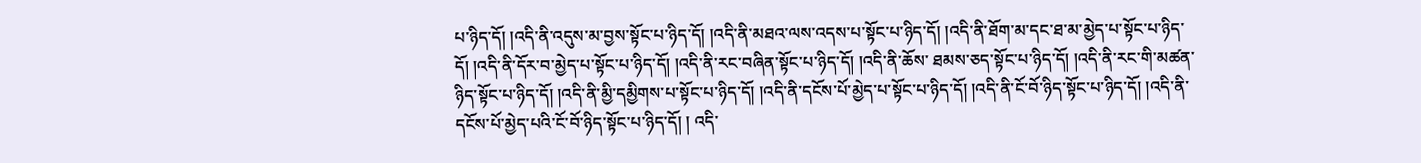པ་ཉིད་དོ། །འདི་ནི་འདུས་མ་བྱས་སྟོང་པ་ཉིད་དོ། །འདི་ནི་མཐའ་ལས་འདས་པ་སྟོང་པ་ཉིད་དོ། །འདི་ནི་ཐོག་མ་དང་ཐ་མ་མྱེད་པ་སྟོང་པ་ཉིད་དོ། །འདི་ནི་དོར་བ་མྱེད་པ་སྟོང་པ་ཉིད་དོ། །འདི་ནི་རང་བཞིན་སྟོང་པ་ཉིད་དོ། །འདི་ནི་ཆོས་ ཐམས་ཅད་སྟོང་པ་ཉིད་དོ། །འདི་ནི་རང་གི་མཚན་ཉིད་སྟོང་པ་ཉིད་དོ། །འདི་ནི་མྱི་དམྱིགས་པ་སྟོང་པ་ཉིད་དོ། །འདི་ནི་དངོས་པོ་མྱེད་པ་སྟོང་པ་ཉིད་དོ། །འདི་ནི་ངོ་བོ་ཉིད་སྟོང་པ་ཉིད་དོ། །འདི་ནི་དངོས་པོ་མྱེད་པའི་ངོ་བོ་ཉིད་སྟོང་པ་ཉིད་དོ། ། འདི་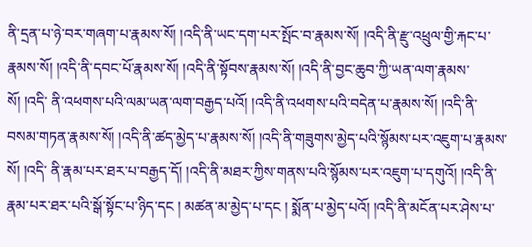ནི་དྲན་པ་ཉེ་བར་གཞག་པ་རྣམས་སོ། །འདི་ནི་ཡང་དག་པར་སྤོང་བ་རྣམས་སོ། །འདི་ནི་རྫུ་འཕྲུལ་གྱི་རྐང་པ་རྣམས་སོ། །འདི་ནི་དབང་པོ་རྣམས་སོ། །འདི་ནི་སྟོབས་རྣམས་སོ། །འདི་ནི་བྱང་ཆུབ་ཀྱི་ཡན་ལག་རྣམས་སོ། །འདི་ ནི་འཕགས་པའི་ལམ་ཡན་ལག་བརྒྱད་པའོ། །འདི་ནི་འཕགས་པའི་བདེན་པ་རྣམས་སོ། །འདི་ནི་བསམ་གཏན་རྣམས་སོ། །འདི་ནི་ཚད་མྱེད་པ་རྣམས་སོ། །འདི་ནི་གཟུགས་མྱེད་པའི་སྙོམས་པར་འཇུག་པ་རྣམས་སོ། །འདི་ ནི་རྣམ་པར་ཐར་པ་བརྒྱད་དོ། །འདི་ནི་མཐར་ཀྱིས་གནས་པའི་སྙོམས་པར་འཇུག་པ་དགུའོ། །འདི་ནི་རྣམ་པར་ཐར་པའི་སྒོ་སྟོང་པ་ཉིད་དང ། མཚན་མ་མྱེད་པ་དང ། སྨོན་པ་མྱེད་པའོ། །འདི་ནི་མངོན་པར་ཤེས་པ་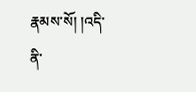རྣམས་སོ། །འདི་ ནི་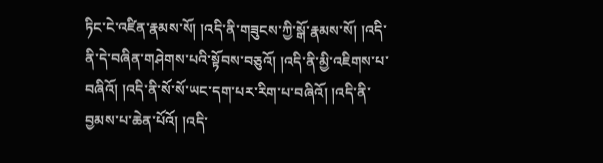ཏིང་ངེ་འཛིན་རྣམས་སོ། །འདི་ནི་གཟུངས་ཀྱི་སྒོ་རྣམས་སོ། །འདི་ནི་དེ་བཞིན་གཤེགས་པའི་སྟོབས་བཅུའོ། །འདི་ནི་མྱི་འཇིགས་པ་བཞིའོ། །འདི་ནི་སོ་སོ་ཡང་དག་པར་རིག་པ་བཞིའོ། །འདི་ནི་བྱམས་པ་ཆེན་པོའོ། །འདི་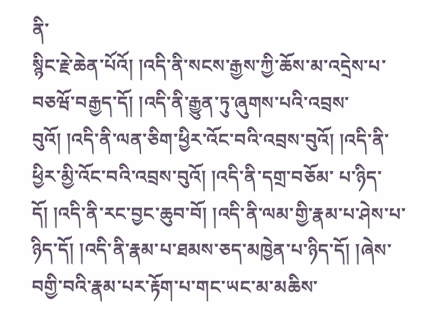ནི་
སྙིང་རྗེ་ཆེན་པོའོ། །འདི་ནི་སངས་རྒྱས་ཀྱི་ཆོས་མ་འདྲེས་པ་བཅཝོ་བརྒྱད་དོ། །འདི་ནི་རྒྱུན་ཏུ་ཞུགས་པའི་འབྲས་བུའོ། །འདི་ནི་ལན་ཅིག་ཕྱིར་འོང་བའི་འབྲས་བུའོ། །འདི་ནི་ཕྱིར་མྱི་འོང་བའི་འབྲས་བུའོ། །འདི་ནི་དགྲ་བཅོམ་ པ་ཉིད་དོ། །འདི་ནི་རང་བྱང་ཆུབ་བོ། །འདི་ནི་ལམ་གྱི་རྣམ་པ་ཤེས་པ་ཉིད་དོ། །འདི་ནི་རྣམ་པ་ཐམས་ཅད་མཁྱེན་པ་ཉིད་དོ། །ཞེས་བགྱི་བའི་རྣམ་པར་རྟོག་པ་གང་ཡང་མ་མཆིས་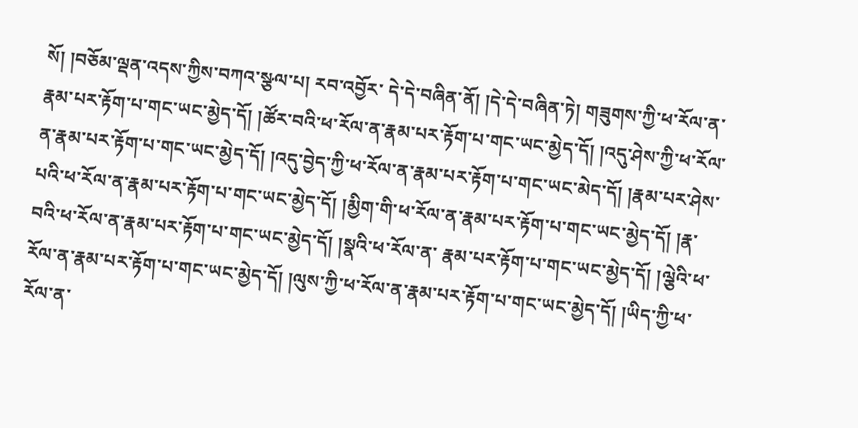སོ། །བཅོམ་ལྡན་འདས་ཀྱིས་བཀའ་སྩལ་པ། རབ་འབྱོར་ དེ་དེ་བཞིན་ནོ། །དེ་དེ་བཞིན་ཏེ། གཟུགས་ཀྱི་ཕ་རོལ་ན་རྣམ་པར་རྟོག་པ་གང་ཡང་མྱེད་དོ། །ཚོར་བའི་ཕ་རོལ་ན་རྣམ་པར་རྟོག་པ་གང་ཡང་མྱེད་དོ། །འདུ་ཤེས་ཀྱི་ཕ་རོལ་ ན་རྣམ་པར་རྟོག་པ་གང་ཡང་མྱེད་དོ། །འདུ་བྱེད་ཀྱི་ཕ་རོལ་ན་རྣམ་པར་རྟོག་པ་གང་ཡང་མེད་དོ། །རྣམ་པར་ཤེས་པའི་ཕ་རོལ་ན་རྣམ་པར་རྟོག་པ་གང་ཡང་མྱེད་དོ། །མྱིག་གི་ཕ་རོལ་ན་རྣམ་པར་རྟོག་པ་གང་ཡང་མྱེད་དོ། །རྣ་བའི་ཕ་རོལ་ན་རྣམ་པར་རྟོག་པ་གང་ཡང་མྱེད་དོ། །སྣའི་ཕ་རོལ་ན་ རྣམ་པར་རྟོག་པ་གང་ཡང་མྱེད་དོ། །ལྕེའི་ཕ་རོལ་ན་རྣམ་པར་རྟོག་པ་གང་ཡང་མྱེད་དོ། །ལུས་ཀྱི་ཕ་རོལ་ན་རྣམ་པར་རྟོག་པ་གང་ཡང་མྱེད་དོ། །ཡིད་ཀྱི་ཕ་རོལ་ན་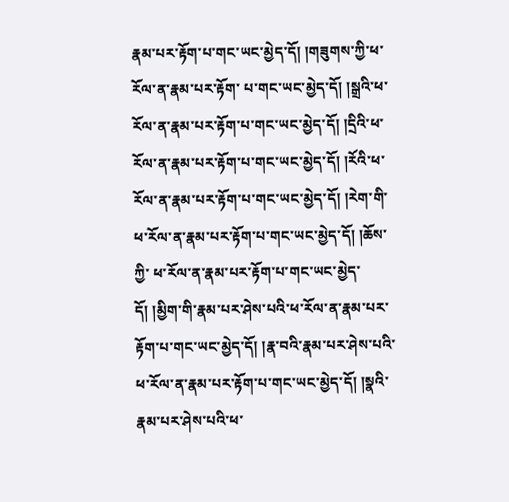རྣམ་པར་རྟོག་པ་གང་ཡང་མྱེད་དོ། །གཟུགས་ཀྱི་ཕ་རོལ་ན་རྣམ་པར་རྟོག་ པ་གང་ཡང་མྱེད་དོ། །སྒྲའི་ཕ་རོལ་ན་རྣམ་པར་རྟོག་པ་གང་ཡང་མྱེད་དོ། །དྲིའི་ཕ་རོལ་ན་རྣམ་པར་རྟོག་པ་གང་ཡང་མྱེད་དོ། །རོའི་ཕ་རོལ་ན་རྣམ་པར་རྟོག་པ་གང་ཡང་མྱེད་དོ། །རེག་གི་ཕ་རོལ་ན་རྣམ་པར་རྟོག་པ་གང་ཡང་མྱེད་དོ། །ཆོས་ཀྱི་ ཕ་རོལ་ན་རྣམ་པར་རྟོག་པ་གང་ཡང་མྱེད་དོ། །མྱིག་གི་རྣམ་པར་ཤེས་པའི་ཕ་རོལ་ན་རྣམ་པར་རྟོག་པ་གང་ཡང་མྱེད་དོ། །རྣ་བའི་རྣམ་པར་ཤེས་པའི་ཕ་རོལ་ན་རྣམ་པར་རྟོག་པ་གང་ཡང་མྱེད་དོ། །སྣའི་རྣམ་པར་ཤེས་པའི་ཕ་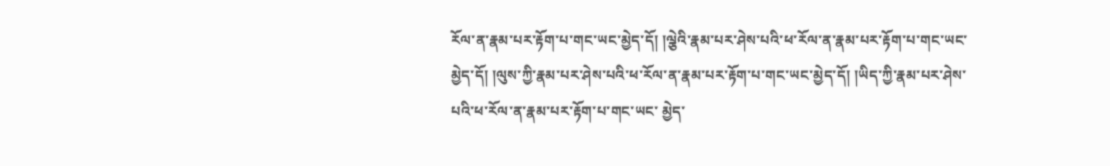རོལ་ན་རྣམ་པར་རྟོག་པ་གང་ཡང་མྱེད་དོ། །ལྕེའི་རྣམ་པར་ཤེས་པའི་ཕ་རོལ་ན་རྣམ་པར་རྟོག་པ་གང་ཡང་མྱེད་དོ། །ལུས་ཀྱི་རྣམ་པར་ཤེས་པའི་ཕ་རོལ་ན་རྣམ་པར་རྟོག་པ་གང་ཡང་མྱེད་དོ། །ཡིད་ཀྱི་རྣམ་པར་ཤེས་པའི་ཕ་རོལ་ན་རྣམ་པར་རྟོག་པ་གང་ཡང་ མྱེད་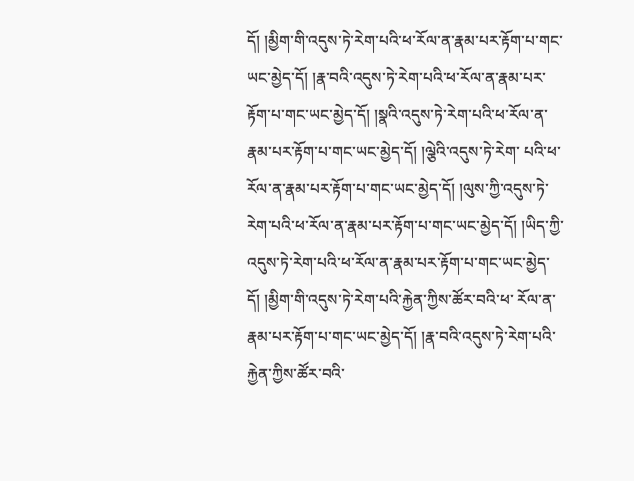དོ། །མྱིག་གི་འདུས་ཏེ་རེག་པའི་ཕ་རོལ་ན་རྣམ་པར་རྟོག་པ་གང་ཡང་མྱེད་དོ། །རྣ་བའི་འདུས་ཏེ་རེག་པའི་ཕ་རོལ་ན་རྣམ་པར་རྟོག་པ་གང་ཡང་མྱེད་དོ། །སྣའི་འདུས་ཏེ་རེག་པའི་ཕ་རོལ་ན་རྣམ་པར་རྟོག་པ་གང་ཡང་མྱེད་དོ། །ལྕེའི་འདུས་ཏེ་རེག་ པའི་ཕ་རོལ་ན་རྣམ་པར་རྟོག་པ་གང་ཡང་མྱེད་དོ། །ལུས་ཀྱི་འདུས་ཏེ་རེག་པའི་ཕ་རོལ་ན་རྣམ་པར་རྟོག་པ་གང་ཡང་མྱེད་དོ། །ཡིད་ཀྱི་འདུས་ཏེ་རེག་པའི་ཕ་རོལ་ན་རྣམ་པར་རྟོག་པ་གང་ཡང་མྱེད་དོ། །མྱིག་གི་འདུས་ཏེ་རེག་པའི་རྐྱེན་ཀྱིས་ཚོར་བའི་ཕ་ རོལ་ན་རྣམ་པར་རྟོག་པ་གང་ཡང་མྱེད་དོ། །རྣ་བའི་འདུས་ཏེ་རེག་པའི་རྐྱེན་ཀྱིས་ཚོར་བའི་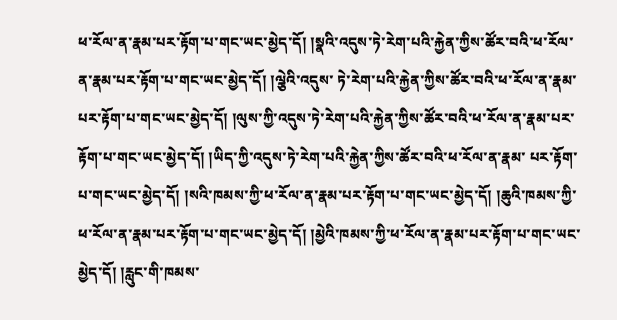ཕ་རོལ་ན་རྣམ་པར་རྟོག་པ་གང་ཡང་མྱེད་དོ། །སྣའི་འདུས་ཏེ་རེག་པའི་རྐྱེན་ཀྱིས་ཚོར་བའི་ཕ་རོལ་ན་རྣམ་པར་རྟོག་པ་གང་ཡང་མྱེད་དོ། །ལྕེའི་འདུས་ ཏེ་རེག་པའི་རྐྱེན་ཀྱིས་ཚོར་བའི་ཕ་རོལ་ན་རྣམ་པར་རྟོག་པ་གང་ཡང་མྱེད་དོ། །ལུས་ཀྱི་འདུས་ཏེ་རེག་པའི་རྐྱེན་ཀྱིས་ཚོར་བའི་ཕ་རོལ་ན་རྣམ་པར་རྟོག་པ་གང་ཡང་མྱེད་དོ། །ཡིད་ཀྱི་འདུས་ཏེ་རེག་པའི་རྐྱེན་ཀྱིས་ཚོར་བའི་ཕ་རོལ་ན་རྣམ་ པར་རྟོག་པ་གང་ཡང་མྱེད་དོ། །སའི་ཁམས་ཀྱི་ཕ་རོལ་ན་རྣམ་པར་རྟོག་པ་གང་ཡང་མྱེད་དོ། །ཆུའི་ཁམས་ཀྱི་ཕ་རོལ་ན་རྣམ་པར་རྟོག་པ་གང་ཡང་མྱེད་དོ། །མྱེའི་ཁམས་ཀྱི་ཕ་རོལ་ན་རྣམ་པར་རྟོག་པ་གང་ཡང་མྱེད་དོ། །རླུང་གི་ཁམས་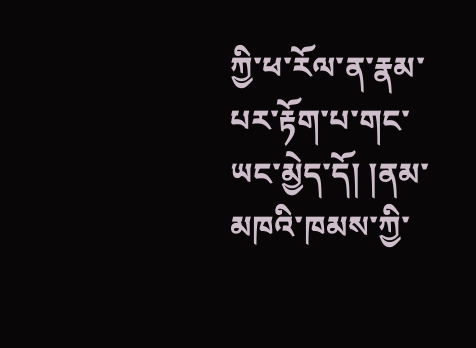ཀྱི་ཕ་རོལ་ན་རྣམ་པར་རྟོག་པ་གང་ཡང་མྱེད་དོ། །ནམ་མཁའི་ཁམས་ཀྱི་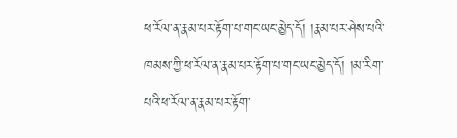ཕ་རོལ་ན་རྣམ་པར་རྟོག་པ་གང་ཡང་མྱེད་དོ། །རྣམ་པར་ཤེས་པའི་ཁམས་ཀྱི་ཕ་རོལ་ན་རྣམ་པར་རྟོག་པ་གང་ཡང་མྱེད་དོ། །མ་རིག་པའི་ཕ་རོལ་ན་རྣམ་པར་རྟོག་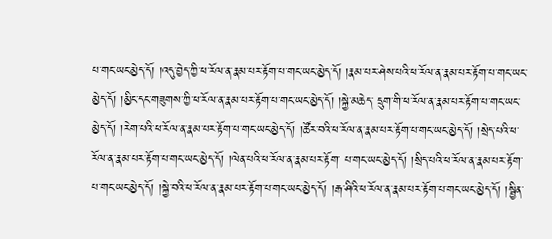པ་གང་ཡང་མྱེད་དོ། །འདུ་བྱེད་ཀྱི་ཕ་རོལ་ན་རྣམ་པར་རྟོག་པ་གང་ཡང་མྱེད་དོ། །རྣམ་པར་ཤེས་པའི་ཕ་རོལ་ན་རྣམ་པར་རྟོག་པ་གང་ཡང་མྱེད་དོ། །མྱིང་དང་གཟུགས་ཀྱི་ཕ་རོལ་ན་རྣམ་པར་རྟོག་པ་གང་ཡང་མྱེད་དོ། །སྐྱེ་མཆེད་ དྲུག་གི་ཕ་རོལ་ན་རྣམ་པར་རྟོག་པ་གང་ཡང་མྱེད་དོ། །རེག་པའི་ཕ་རོལ་ན་རྣམ་པར་རྟོག་པ་གང་ཡང་མྱེད་དོ། །ཚོར་བའི་ཕ་རོལ་ན་རྣམ་པར་རྟོག་པ་གང་ཡང་མྱེད་དོ། །སྲེད་པའི་ཕ་རོལ་ན་རྣམ་པར་རྟོག་པ་གང་ཡང་མྱེད་དོ། །ལེན་པའི་ཕ་རོལ་ན་རྣམ་པར་རྟོག་ པ་གང་ཡང་མྱེད་དོ། །སྲིད་པའི་ཕ་རོལ་ན་རྣམ་པར་རྟོག་པ་གང་ཡང་མྱེད་དོ། །སྐྱེ་བའི་ཕ་རོལ་ན་རྣམ་པར་རྟོག་པ་གང་ཡང་མྱེད་དོ། །རྒ་ཤིའི་ཕ་རོལ་ན་རྣམ་པར་རྟོག་པ་གང་ཡང་མྱེད་དོ། །སྦྱིན་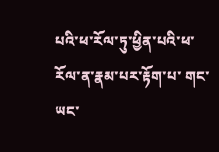པའི་ཕ་རོལ་ཏུ་ཕྱིན་པའི་ཕ་རོལ་ན་རྣམ་པར་རྟོག་པ་ གང་ཡང་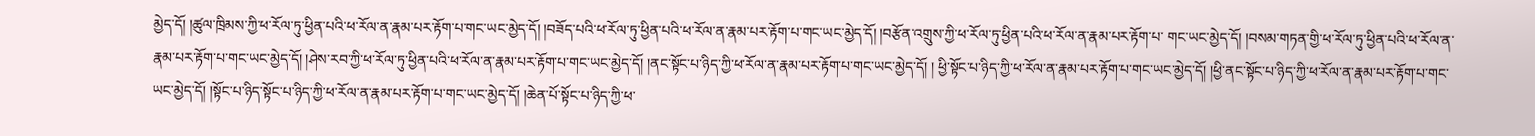མྱེད་དོ། །ཚུལ་ཁྲིམས་ཀྱི་ཕ་རོལ་ཏུ་ཕྱིན་པའི་ཕ་རོལ་ན་རྣམ་པར་རྟོག་པ་གང་ཡང་མྱེད་དོ། །བཟོད་པའི་ཕ་རོལ་ཏུ་ཕྱིན་པའི་ཕ་རོལ་ན་རྣམ་པར་རྟོག་པ་གང་ཡང་མྱེད་དོ། །བརྩོན་འགྲུས་ཀྱི་ཕ་རོལ་ཏུ་ཕྱིན་པའི་ཕ་རོལ་ན་རྣམ་པར་རྟོག་པ་ གང་ཡང་མྱེད་དོ། །བསམ་གཏན་གྱི་ཕ་རོལ་ཏུ་ཕྱིན་པའི་ཕ་རོལ་ན་རྣམ་པར་རྟོག་པ་གང་ཡང་མྱེད་དོ། །ཤེས་རབ་ཀྱི་ཕ་རོལ་ཏུ་ཕྱིན་པའི་ཕ་རོལ་ན་རྣམ་པར་རྟོག་པ་གང་ཡང་མྱེད་དོ། །ནང་སྟོང་པ་ཉིད་ཀྱི་ཕ་རོལ་ན་རྣམ་པར་རྟོག་པ་གང་ཡང་མྱེད་དོ། ། ཕྱི་སྟོང་པ་ཉིད་ཀྱི་ཕ་རོལ་ན་རྣམ་པར་རྟོག་པ་གང་ཡང་མྱེད་དོ། །ཕྱི་ནང་སྟོང་པ་ཉིད་ཀྱི་ཕ་རོལ་ན་རྣམ་པར་རྟོག་པ་གང་ཡང་མྱེད་དོ། །སྟོང་པ་ཉིད་སྟོང་པ་ཉིད་ཀྱི་ཕ་རོལ་ན་རྣམ་པར་རྟོག་པ་གང་ཡང་མྱེད་དོ། །ཆེན་པོ་སྟོང་པ་ཉིད་ཀྱི་ཕ་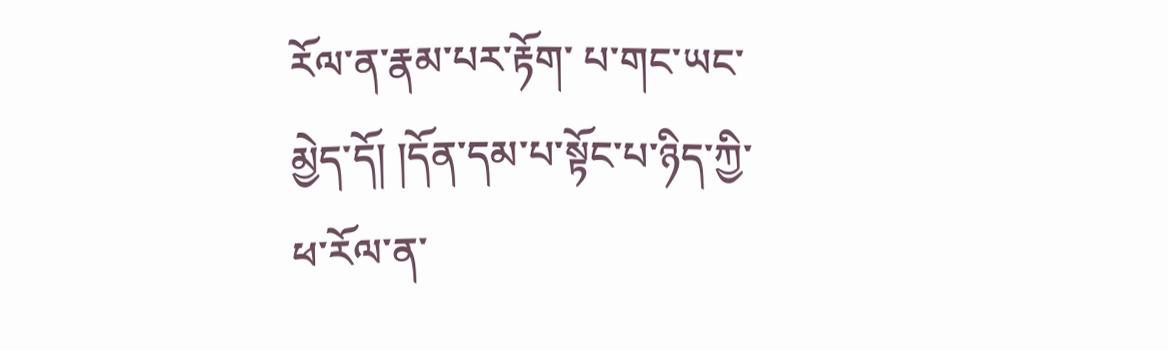རོལ་ན་རྣམ་པར་རྟོག་ པ་གང་ཡང་མྱེད་དོ། །དོན་དམ་པ་སྟོང་པ་ཉིད་ཀྱི་ཕ་རོལ་ན་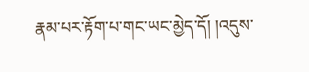རྣམ་པར་རྟོག་པ་གང་ཡང་མྱེད་དོ། །འདུས་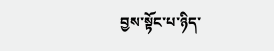བྱས་སྟོང་པ་ཉིད་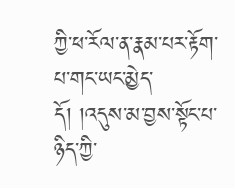ཀྱི་ཕ་རོལ་ན་རྣམ་པར་རྟོག་པ་གང་ཡང་མྱེད་དོ། །འདུས་མ་བྱས་སྟོང་པ་ཉིད་ཀྱི་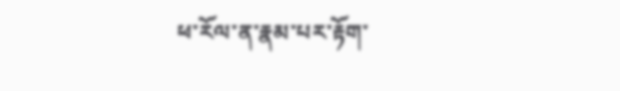ཕ་རོལ་ན་རྣམ་པར་རྟོག་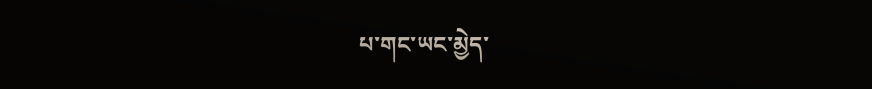པ་གང་ཡང་མྱེད་